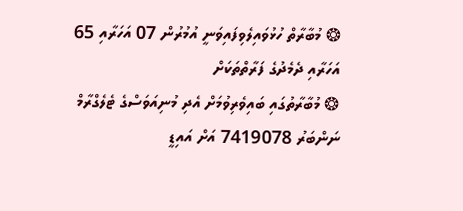❂ މުބާރާތް ހުޅުވައިލެވިފައިވަނީ އުމުރުން 07 އަހަރާއި 65 އަހަރާއި ދެމެދުގެ ފަރާތްތަކަށް
❂ މުބާރާތުގައި ބައިވެރިވުމަށް އެދި މުނިއަވަސްގެ ޓެލެގްރާމް ނަންބަރު 7419078 އަށް އައިޑީ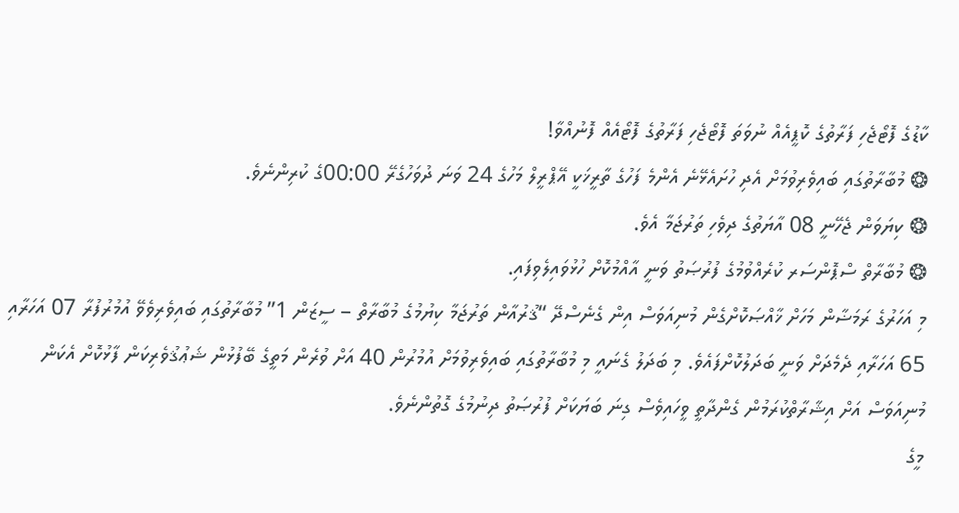ކާޑުގެ ފޮޓޯޖެހި ފަރާތުގެ ކޮޕީއެއް ނުވަތަ ފޮޓޯޖެހި ފަރާތުގެ ފޮޓޯއެއް ފޮނުއްވާ!
❂ މުބާރާތުގައި ބައިވެރިވުމަށް އެދި ހުށައެޅޭނެ އެންމެ ފަހުގެ ތާރީޚަކީ އޭޕްރީލް މަހުގެ 24 ވަނަ ދުވަހުގެރޭ 00:00ގެ ކުރިންނެވެ.
❂ ކިޔަވަން ޖެހޭނީ 08 އާޔަތުގެ ދިވެހި ތަރުޖަމާ އެވެ.
❂ މުބާރާތް ސްޕޮންސަރ ކުރެއްވުމުގެ ފުރުޞަތު ވަނީ އާއްމުކޮށް ހުޅުވައިލެވިފައި.
މި އަހަރުގެ ރަމަޟާން މަހަށް ޚާއްޞަކޮށްގެން މުނިއަވަސް އިން ގެނެސްދޭ “ޤުރުއާން ތަރުޖަމާ ކިޔުމުގެ މުބާރާތް – ސީޒަން 1” މުބާރާތުގައި ބައިވެރިވެވޭ އުމުރުފުރާ 07 އަހަރާއި 65 އަހަރާއި ދެމެދަށް ވަނީ ބަދަލުކޮށްފައެވެ. މި ބަދަލު ގެނައީ މި މުބާރާތުގައި ބައިވެރިވުމަށް އުމުރުން 40 އަށް ވުރެން މަތީގެ ބޭފުޅުން ޝަޢުޤުވެރިކަން ފާޅުކޮށް އެކަން މުނިއަވަސް އަށް އިޝާރާތްކުރަމުން ގެންދާތީ ވީހައިވެސް ގިނަ ބަޔަކަށް ފުރުޞަތު ދިނުމުގެ ގޮތުންނެވެ.
މީގެ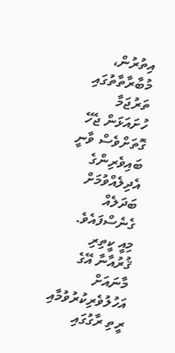އިތުރުން، މުބާރާތާތުގައި ތަރުޖަމާ ހުށައަޅަން ޖެހޭ ގޮތަށްވެސް ވާނީ ބައިވެރިންގެ އެދިލެއްވުމަށް ބަދަލެއް ގެނެސްފައެވެ.
މިއީ ކީތިރި ޤުރުއާނާ އޭގެ މާނައަށް އަހުލުވެރިކުރުވުމާއި ރީތި ރާގުގައި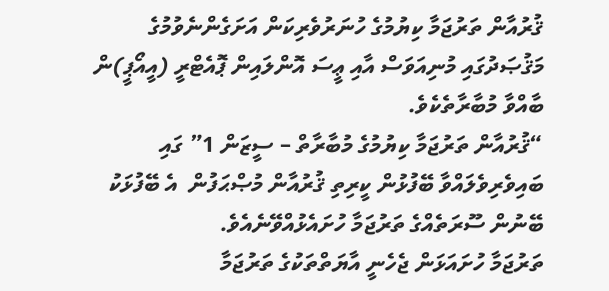ޤުރުއާން ތަރުޖަމާ ކިޔުމުގެ ހުނަރުވެރިކަން އަށަގެންނެވުމުގެ މަޤުޞަދުގައި މުނިއަވަސް އާއި ޢީސަ އޮންލައިން ޕޮއެޓްރީ (އީއޯޕީ)ން ބާއްވާ މުބާރާތެކެވެ.
“ޤުރުއާން ތަރުޖަމާ ކިޔުމުގެ މުބާރާތް – ސީޒަން 1” ގައި ބައިވެރިވެލައްވާ ބޭފުޅުން ކީރިތި ޤުރުއާން މުޞްޙަފުން  އެ ބޭފުޅަކު ބޭނުން ސޫރަތެއްގެ ތަރުޖަމާ ހުށައެޅުއްވޭނެއެވެ.
ތަރުޖަމާ ހުށައަޅަން ޖެހެނީ އާޔަތްތަކުގެ ތަރުޖަމާ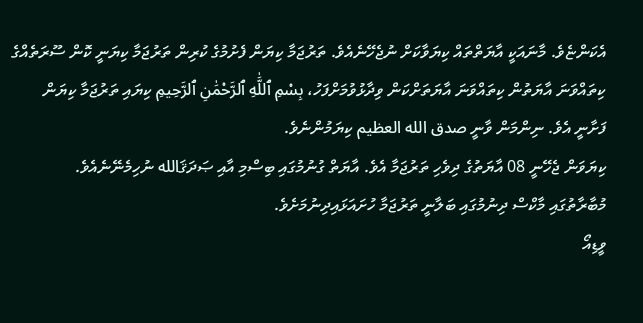އެކަންޏެވެ. މާނައަކީ އާޔަތްތައް ކިޔަވާކަށް ނުޖެހޭނެއެވެ. ތަރުޖަމާ ކިޔަން ފެށުމުގެ ކުރިން ތަރުޖަމާ ކިޔަނީ ކޮން ސޫރަތެއްގެ ކިތައްވަނަ އާޔަތުން ކިތައްވަނަ އާޔަތަށްކަން ވިދާޅުވުމަށްފަހު، بِسْمِ ٱللَّٰهِ ٱلرَّحْمَٰنِ ٱلرَّحِيمِ ކިޔައި ތަރުޖަމާ ކިޔަން ފަށާނީ އެވެ. ނިންމަން ވާނީ صدق الله العظيم ކިޔަމުންނެވެ.
ކިޔަވަން ޖެހޭނީ 08 އާޔަތުގެ ދިވެހި ތަރުޖަމާ އެވެ. އާޔަތް ގުނުމުގައި ބިސްމި އާއި ޞަދަޤަالله ނުހިމެނޭނެއެވެ.
މުބާރާތުގައި މާކްސް ދިނުމުގައި ބަލާނީ ތަރުޖަމާ ހުށައަޅައިދިނުމަށެވެ.
ވީޑިއޯ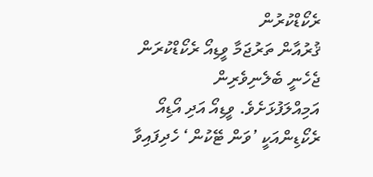ރެކޯޑްކުރުން
ޤުރުއާން ތަރުޖަމާ ވީޑިއޯ ރެކޯޑްކުރަން ޖެހެނީ ބެލެނިވެރިން އަމިއްލަފުޅަށެވެ. ވީޑިއޯ އަދި އޯޑިއޯ ރެކޯޑިންއަކީ ’ވަން ޓޭކުން‘ ހެދިފައިވާ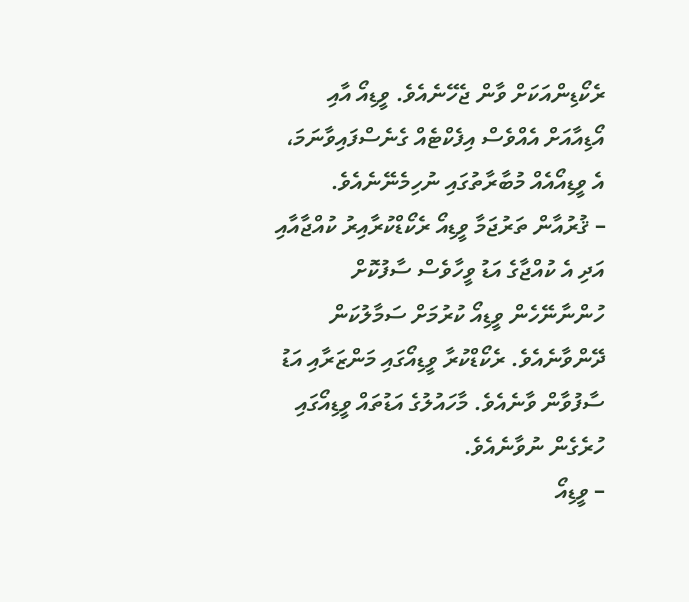ރެކޯޑިންއަކަށް ވާން ޖެހޭނެއެވެ. ވީޑިއޯ އާއި އޯޑިއާއަށް އެއްވެސް އިފެކްޓެއް ގެނެސްފައިވާނަމަ، އެ ވީޑިއޯއެއް މުބާރާތުގައި ނުހިމެނޭނެއެވެ.
– ޤުރުއާން ތަރުޖަމާ ވީޑިއޯ ރެކޯޑްކުރާއިރު ކުއްޖާއާއި އަދި އެ ކުއްޖާގެ އަޑު ވީހާވެސް ސާފުކޮށް ހުންނާނޭހެން ވީޑިއޯ ކުރުމަށް ސަމާލުކަން ދޭންވާނެއެވެ. ރެކޯޑްކުރާ ވީޑިއޯގައި މަންޒަރާއި އަޑު ސާފުވާން ވާނެއެވެ. މާހައުލުގެ އަޑުތައް ވީޑިއޯގައި ހުރެގެން ނުވާނެއެވެ.
– ވީޑިއޯ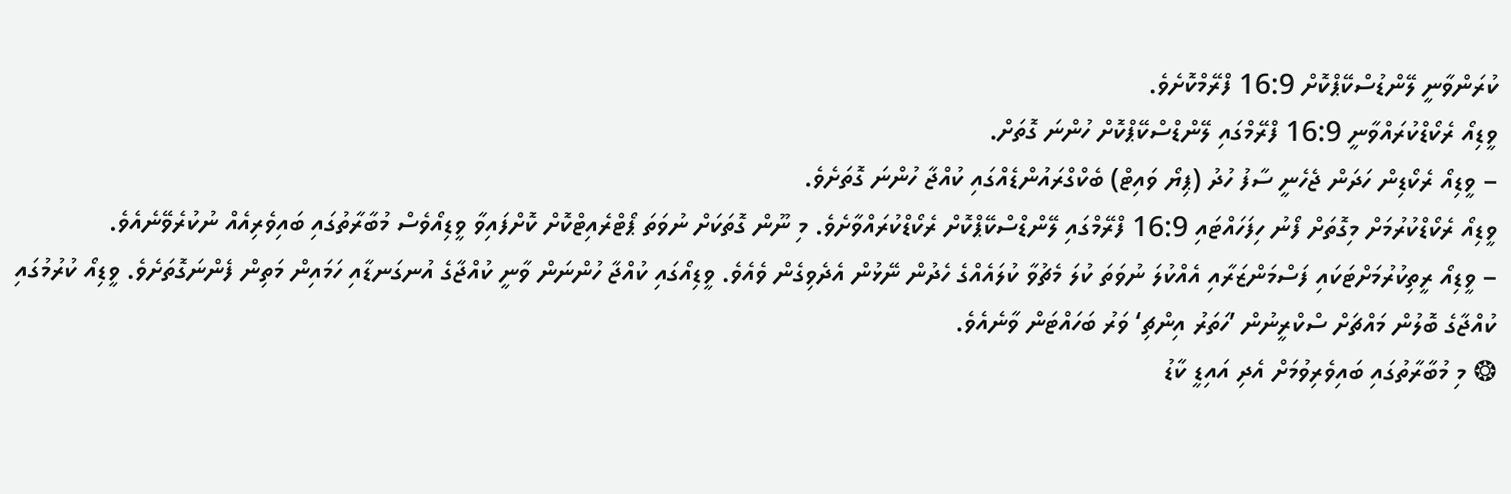ކުރަންވާނީ ލޭންޑުސްކޭޕްކޮށް 16:9 ފްރޭމްކޮށެވެ.
ވީޑިއޯ ރެކޯޑްކުރައްވާނީ 16:9 ފްރޭމްގައި ލޭންޑްސްކޭޕްކޮށް ހުންނަ ގޮތަށް.
– ވީޑިއޯ ރެކޯޑިން ހަދަން ޖެހެނީ ސާފު ހުދު (ޕިޔޯ ވައިޓް) ބެކްގްރައުންޑެއްގައި ކުއްޖާ ހުންނަ ގޮތަށެވެ.
ވީޑިއޯ ރެކޯޑްކުރުމަށް މިގޮތަށް ފޯނު ހިފަހައްޓައި 16:9 ފްރޭމްގައި ލޭންޑްސްކޭޕްކޮށް ރެކޯޑްކުރައްވާށެވެ. މި ނޫން ގޮތަކަށް ނުވަތަ ޕޯޓްރެއިޓްކޮށް ކޮށްފައިވާ ވީޑިއޯވެސް މުބާރާތުގައި ބައިވެރިއެއް ނުކުރެވޭނެއެވެ.
– ވީޑިއޯ ރީތިކުރުމަށްޓަކައި ފަސްމަންޒަރާއި އެއްކުލަ ނުވަތަ ކުލަ މެޗުވާ ކުލައެއްގެ ހެދުން ނޭޅުން އެދެވިގެން ވެއެވެ. ވީޑިއޯގައި ކުއްޖާ ހުންނަން ވާނީ ކުއްޖާގެ އުނގަނޑާއި ހަމައިން މަތިން ފެންނަގޮތަށެވެ. ވީޑިއޯ ކުރުމުގައި ކުއްޖާގެ ބޮލުން މައްޗަށް ސްކްރީނުން ’ހަތަރު އިންޗި‘ ވަރު ބަހައްޓަން ވާނެއެވެ.
❂ މި މުބާރާތުގައި ބައިވެރިވުމަށް އެދި އައިޑީ ކާޑު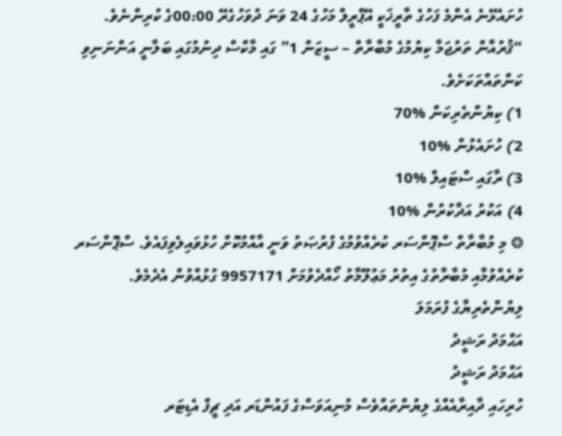ހުށައެޅޭނެ އެންމެ ފަހުގެ ތާރީޚަކީ އޭޕްރީލް މަހުގެ 24 ވަނަ ދުވަހުގެރޭ 00:00ގެ ކުރިންނެވެ.
“ޤުރުއާން ތަރުޖަމާ ކިޔުމުގެ މުބާރާތް – ސީޒަން 1” ގައި މާކްސް ދިނުމުގައި ބަލާނީ އަންނަނިވި ކަންތައްތަކަށެވެ.
1) ކިޔުންތެރިކަން %70
2) ހުށައެޅުން %10
3) ރާގައި ސްޓައިލް %10
4) އަކުރު އަދާކުރުން %10
❂ މި މުބާރާތް ސްޕޮންސަރ ކުރެއްވުމުގެ ފުރުޞަތު ވަނީ އާއްމުކޮށް ހުޅުވައިލެވިފައެވެ. ސްޕޮންސަރ ކުރެއްވުމާއި މުބާރާތުގެ އިތުރު މަޢުލޫމާތު ހޯއްދެވުމަށް 9957171 ގުޅުއްވުން އެދެމެވެ.
ލިޔުންތެރިޔާގެ ފުރަމަލަ
އަޙްމަދު ރަޝީދު
އަޙްމަދު ރަޝީދު
ހުރިހައި ދާއިރާއެއްގެ ލިޔުންތައްވެސް މުނިއަވަސްގެ ފައުންޑަރ އަދި ޗީފް އެޑިޓަރ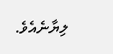ލިޔާނެއެވެ.